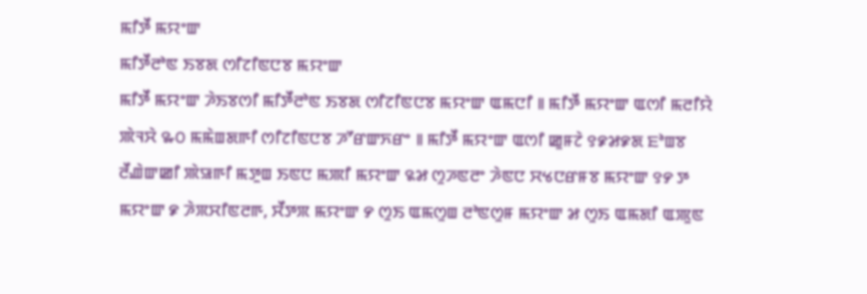ꯃꯤꯇꯩ ꯃꯌꯦꯛ
ꯃꯤꯇꯩꯂꯣꯟ ꯏꯕꯗ ꯁꯤꯖꯤꯟꯅꯕ ꯃꯌꯦꯛ
ꯃꯤꯇꯩ ꯃꯌꯦꯛ ꯍꯥꯏꯕꯁꯤ ꯃꯤꯇꯩꯂꯣꯟ ꯏꯕꯗ ꯁꯤꯖꯤꯟꯅꯕ ꯃꯌꯦꯛ ꯑꯃꯅꯤ ꯫ ꯃꯤꯇꯩ ꯃꯌꯦꯛ ꯑꯁꯤ ꯃꯂꯤꯌꯥ ꯄꯥꯜꯆꯥ ꯳꯰ ꯃꯃꯥꯡꯗꯒꯤ ꯁꯤꯖꯤꯟꯅꯕ ꯍꯧꯔꯛꯈꯔꯦ ꯫ ꯃꯤꯇꯩ ꯃꯌꯦꯛ ꯑꯁꯤ ꯀꯨꯝꯖꯥ ꯱꯹꯷꯹ꯗ ꯐꯣꯡꯕ ꯂꯩꯉꯥꯛꯀꯤ ꯄꯥꯎꯒꯤ ꯃꯇꯨꯡ ꯏꯟꯅ ꯃꯄꯤ ꯃꯌꯦꯛ ꯲꯷ ꯁꯨꯍꯟꯂꯦ ꯍꯥꯟꯅ ꯆꯠꯅꯔꯝꯕ ꯃꯌꯦꯛ ꯱꯸ ꯇ ꯃꯌꯦꯛ ꯹ ꯍꯥꯞꯆꯤꯟꯂꯒ, ꯆꯩꯇꯞ ꯃꯌꯦꯛ ꯸ ꯁꯨꯏ ꯑꯃꯁꯨꯡ ꯂꯣꯟꯁꯨꯝ ꯃꯌꯦꯛ ꯷ ꯁꯨꯏ ꯑꯃꯗꯤ ꯑꯄꯨꯟ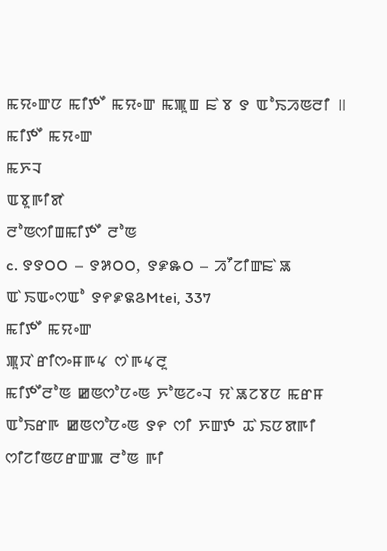ꯃꯌꯦꯛꯅ ꯃꯤꯇꯩ ꯃꯌꯦꯛ ꯃꯄꯨꯡ ꯐꯥꯕ ꯱ ꯑꯣꯏꯍꯟꯂꯤ ꯫
ꯃꯤꯇꯩ ꯃꯌꯦꯛ
ꯃꯈꯜ
ꯑꯕꯨꯒꯤꯗꯥ
ꯂꯣꯟꯁꯤꯡꯃꯤꯇꯩ ꯂꯣꯟ
c. ꯱꯱꯰꯰ – ꯱꯷꯰꯰, ꯱꯹꯳꯰ – ꯍꯧꯖꯤꯛꯐꯥꯎ
ꯑꯥꯏꯑꯦꯁꯑꯣ ꯱꯵꯹꯲꯴Mtei, 337
ꯃꯤꯇꯩ ꯃꯌꯦꯛ
ꯄꯨꯋꯥꯔꯤꯁꯦꯝꯒꯠ ꯁꯥꯒꯠꯂꯨ
ꯃꯤꯇꯩꯂꯣꯟ ꯀꯟꯁꯣꯅꯦꯟ ꯈꯣꯟꯖꯦꯜ ꯌꯥꯎꯖꯕꯅ ꯃꯔꯝ ꯑꯣꯏꯔꯒ ꯀꯟꯁꯣꯅꯦꯟ ꯱꯵ ꯁꯤ ꯈꯛꯇ ꯊꯥꯏꯅꯗꯒꯤ ꯁꯤꯖꯤꯟꯅꯔꯛꯄ ꯂꯣꯟ ꯒꯤ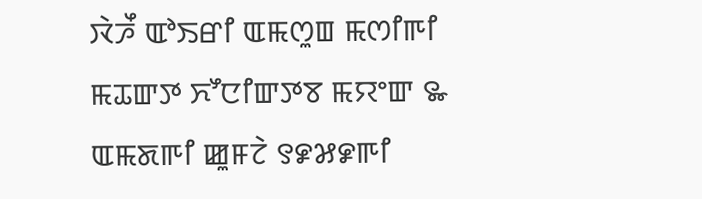ꯋꯥꯍꯩ ꯑꯣꯏꯔꯤ ꯑꯃꯁꯨꯡ ꯃꯁꯤꯒꯤ ꯃꯊꯛꯇ ꯈꯧꯅꯤꯛꯇꯕ ꯃꯌꯦꯛ ꯳ ꯑꯃꯗꯒꯤ ꯀꯨꯝꯖꯥ ꯱꯹꯷꯹ꯒꯤ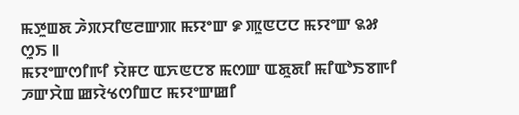ꯃꯇꯨꯡꯗ ꯍꯥꯞꯆꯤꯟꯂꯛꯄ ꯃꯌꯦꯛ ꯹ ꯄꯨꯟꯅꯅ ꯃꯌꯦꯛ ꯲꯷ ꯁꯨꯏ ꯫
ꯃꯌꯦꯛꯁꯤꯒꯤ ꯌꯥꯝꯅ ꯑꯈꯟꯅꯕ ꯃꯁꯛ ꯑꯗꯨꯗꯤ ꯃꯤꯑꯣꯏꯕꯒꯤ ꯍꯛꯆꯥꯡ ꯀꯌꯥꯠꯁꯤꯡꯅ ꯃꯌꯦꯛꯀꯤ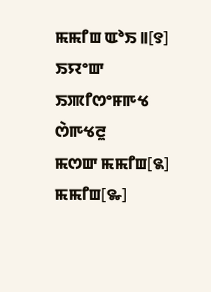ꯃꯃꯤꯡ ꯑꯣꯏ ꯫[꯱]
ꯏꯌꯦꯛ ꯏꯄꯤꯁꯦꯝꯒꯠ ꯁꯥꯒꯠꯂꯨ
ꯃꯁꯛ ꯃꯃꯤꯡ[꯲] ꯃꯃꯤꯡ[꯳]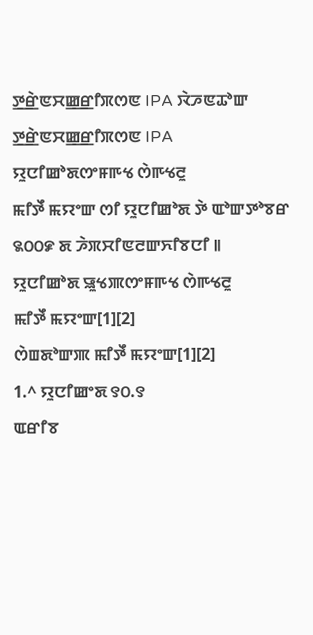ꯇ꯭ꯔꯥꯟꯆꯀ꯭ꯔꯤꯞꯁꯟ IPA ꯋꯥꯍꯟꯊꯣꯛ ꯇ꯭ꯔꯥꯟꯆꯀ꯭ꯔꯤꯞꯁꯟ IPA
ꯌꯨꯅꯤꯀꯣꯗꯁꯦꯝꯒꯠ ꯁꯥꯒꯠꯂꯨ
ꯃꯤꯇꯩ ꯃꯌꯦꯛ ꯁꯤ ꯌꯨꯅꯤꯀꯣꯗ ꯇꯥ ꯑꯣꯛꯇꯣꯕꯔ ꯲꯰꯰꯹ ꯗ ꯍꯥꯞꯆꯤꯟꯂꯛꯈꯤꯕꯅꯤ ꯫
ꯌꯨꯅꯤꯀꯣꯗ ꯎꯨꯠꯄꯁꯦꯝꯒꯠ ꯁꯥꯒꯠꯂꯨ
ꯃꯤꯇꯩ ꯃꯌꯦꯛ[1][2]
ꯁꯥꯡꯗꯣꯛꯄ ꯃꯤꯇꯩ ꯃꯌꯦꯛ[1][2]
1.^ ꯌꯨꯅꯤꯀꯦꯗ ꯱꯰.꯱
ꯑꯔꯤꯕ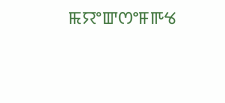ꯃꯌꯦꯛꯁꯦꯝꯒꯠ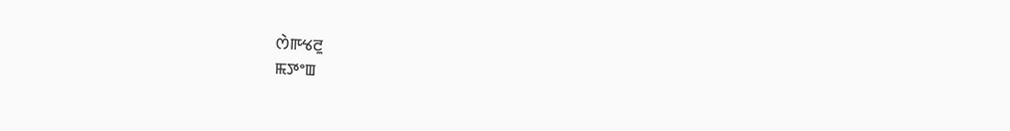ꯁꯥꯒꯠꯂꯨ
ꯃꯇꯦꯡ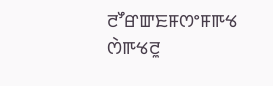ꯂꯧꯔꯛꯐꯝꯁꯦꯝꯒꯠ ꯁꯥꯒꯠꯂꯨ